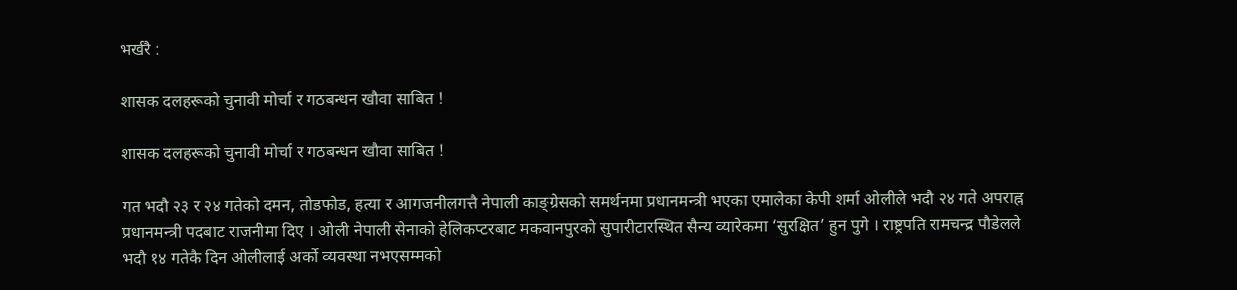भर्खरै :

शासक दलहरूको चुनावी मोर्चा र गठबन्धन खौवा साबित !

शासक दलहरूको चुनावी मोर्चा र गठबन्धन खौवा साबित !

गत भदौ २३ र २४ गतेको दमन, तोडफोड, हत्या र आगजनीलगत्तै नेपाली काङ्ग्रेसको समर्थनमा प्रधानमन्त्री भएका एमालेका केपी शर्मा ओलीले भदौ २४ गते अपराह्न प्रधानमन्त्री पदबाट राजनीमा दिए । ओली नेपाली सेनाको हेलिकप्टरबाट मकवानपुरको सुपारीटारस्थित सैन्य व्यारेकमा ‘सुरक्षित’ हुन पुगे । राष्ट्रपति रामचन्द्र पौडेलले भदौ १४ गतेकै दिन ओलीलाई अर्को व्यवस्था नभएसम्मको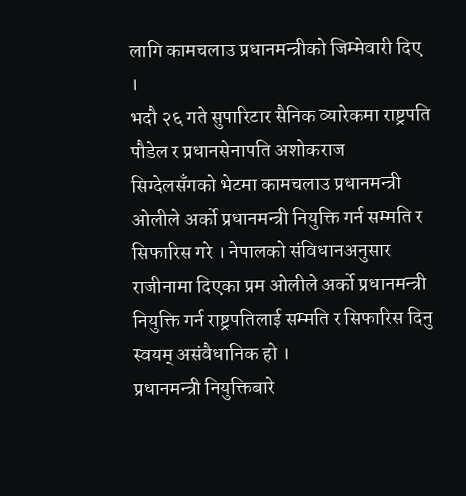लागि कामचलाउ प्रधानमन्त्रीको जिम्मेवारी दिए ।
भदौ २६ गते सुपारिटार सैनिक व्यारेकमा राष्ट्रपति पौडेल र प्रधानसेनापति अशोकराज सिग्देलसँगको भेटमा कामचलाउ प्रधानमन्त्री ओलीले अर्को प्रधानमन्त्री नियुक्ति गर्न सम्मति र सिफारिस गरे । नेपालको संविधानअनुसार राजीनामा दिएका प्रम ओलीले अर्को प्रधानमन्त्री नियुक्ति गर्न राष्ट्रपतिलाई सम्मति र सिफारिस दिनु स्वयम् असंवैधानिक हो ।
प्रधानमन्त्री नियुक्तिबारे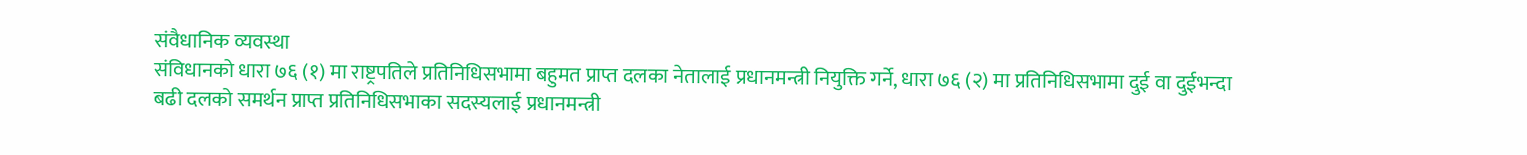संवैधानिक व्यवस्था
संविधानको धारा ७६ (१) मा राष्ट्रपतिले प्रतिनिधिसभामा बहुमत प्राप्त दलका नेतालाई प्रधानमन्त्री नियुक्ति गर्ने, धारा ७६ (२) मा प्रतिनिधिसभामा दुई वा दुईभन्दा बढी दलको समर्थन प्राप्त प्रतिनिधिसभाका सदस्यलाई प्रधानमन्त्री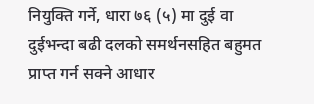नियुक्ति गर्ने, धारा ७६ (५) मा दुई वा दुईभन्दा बढी दलको समर्थनसहित बहुमत प्राप्त गर्न सक्ने आधार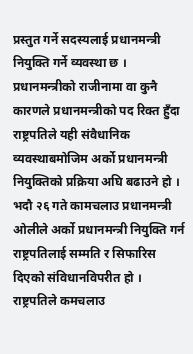प्रस्तुत गर्ने सदस्यलाई प्रधानमन्त्री नियुक्ति गर्ने व्यवस्था छ ।
प्रधानमन्त्रीको राजीनामा वा कुनै कारणले प्रधानमन्त्रीको पद रिक्त हुँदा राष्ट्रपतिले यही संवैधानिक व्यवस्थाबमोजिम अर्को प्रधानमन्त्री नियुक्तिको प्रक्रिया अघि बढाउने हो । भदौ २६ गते कामचलाउ प्रधानमन्त्री ओलीले अर्को प्रधानमन्त्री नियुक्ति गर्न राष्ट्रपतिलाई सम्मति र सिफारिस दिएको संविधानविपरीत हो ।
राष्ट्रपतिले कमचलाउ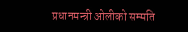प्रधानमन्त्री ओलीको सम्मति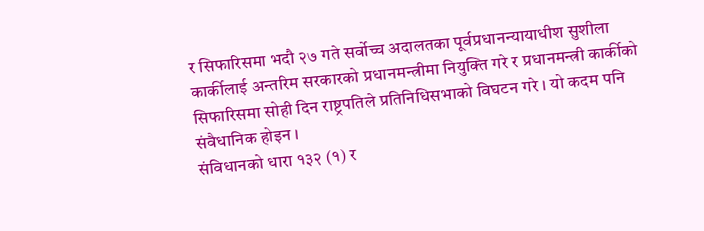र सिफारिसमा भदौ २७ गते सर्वोच्च अदालतका पूर्वप्रधानन्यायाधीश सुशीला कार्कीलाई अन्तरिम सरकारको प्रधानमन्त्रीमा नियुक्ति गरे र प्रधानमन्त्री कार्कीको सिफारिसमा सोही दिन राष्ट्रपतिले प्रतिनिधिसभाको विघटन गरे । यो कदम पनि संवैधानिक होइन ।
संविधानको धारा १३२ (१) र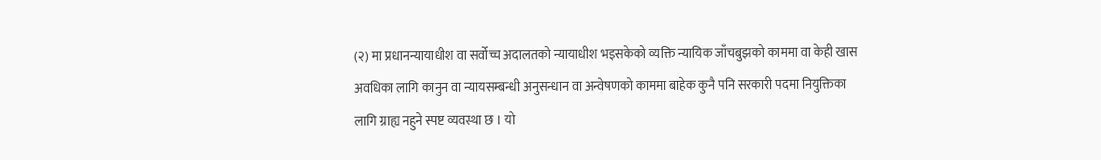(२) मा प्रधानन्यायाधीश वा सर्वोच्च अदालतको न्यायाधीश भइसकेको व्यक्ति न्यायिक जाँचबुझको काममा वा केही खास अवधिका लागि कानुन वा न्यायसम्बन्धी अनुसन्धान वा अन्वेषणको काममा बाहेक कुनै पनि सरकारी पदमा नियुक्तिका लागि ग्राह्य नहुने स्पष्ट व्यवस्था छ । यो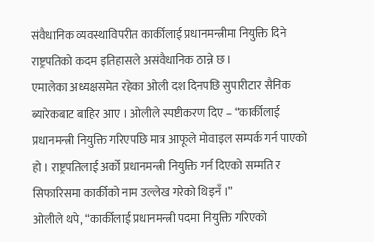संवैधानिक व्यवस्थाविपरीत कार्कीलाई प्रधानमन्त्रीमा नियुक्ति दिने राष्ट्रपतिको कदम इतिहासले असंवैधानिक ठान्ने छ ।
एमालेका अध्यक्षसमेत रहेका ओली दश दिनपछि सुपारीटार सैनिक ब्यारेकबाट बाहिर आए । ओलीले स्पष्टीकरण दिए – “कार्कीलाई प्रधानमन्त्री नियुक्ति गरिएपछि मात्र आफूले मोवाइल सम्पर्क गर्न पाएको हो । राष्ट्रपतिलाई अर्को प्रधानमन्त्री नियुक्ति गर्न दिएको सम्मति र सिफारिसमा कार्कीको नाम उल्लेख गरेको थिइनँ ।”
ओलीले थपे, “कार्कीलाई प्रधानमन्त्री पदमा नियुक्ति गरिएको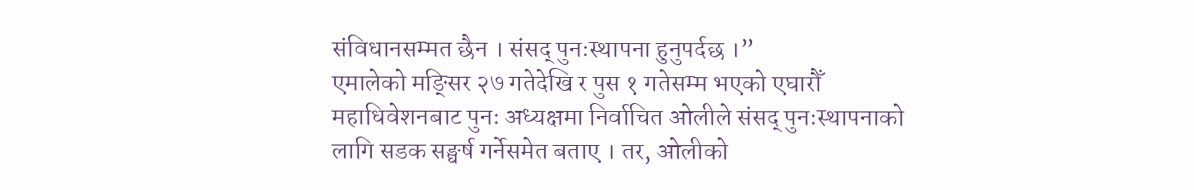संविधानसम्मत छैन । संसद् पुनःस्थापना हुनुपर्दछ ।”
एमालेको मङ्सिर २७ गतेदेखि र पुस १ गतेसम्म भएको एघारौँ महाधिवेशनबाट पुनः अध्यक्षमा निर्वाचित ओलीले संसद् पुनःस्थापनाको लागि सडक सङ्घर्ष गर्नेसमेत बताए । तर, ओलीको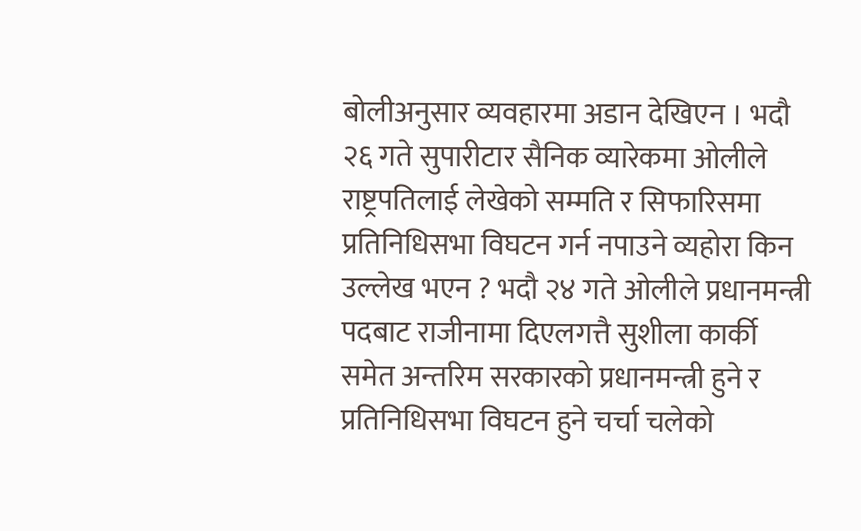बोलीअनुसार व्यवहारमा अडान देखिएन । भदौ २६ गते सुपारीटार सैनिक व्यारेकमा ओलीले राष्ट्रपतिलाई लेखेको सम्मति र सिफारिसमा प्रतिनिधिसभा विघटन गर्न नपाउने व्यहोरा किन उल्लेख भएन ? भदौ २४ गते ओलीले प्रधानमन्त्री पदबाट राजीनामा दिएलगत्तै सुशीला कार्की समेत अन्तरिम सरकारको प्रधानमन्त्री हुने र प्रतिनिधिसभा विघटन हुने चर्चा चलेको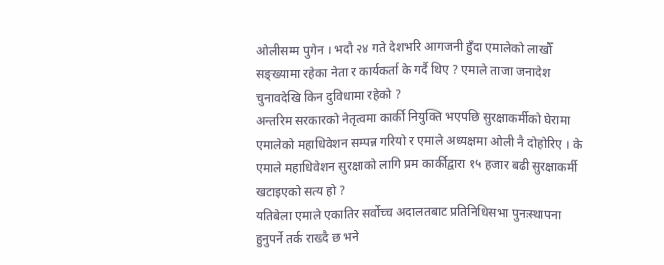ओलीसम्म पुगेन । भदौ २४ गते देशभरि आगजनी हुँदा एमालेको लाखौँ सङ्ख्यामा रहेका नेता र कार्यकर्ता के गर्दै थिए ? एमाले ताजा जनादेश चुनावदेखि किन दुविधामा रहेको ?
अन्तरिम सरकारको नेतृत्वमा कार्की नियुक्ति भएपछि सुरक्षाकर्मीको घेरामा एमालेको महाधिवेशन सम्पन्न गरियो र एमाले अध्यक्षमा ओली नै दोहोरिए । के एमाले महाधिवेशन सुरक्षाको लागि प्रम कार्कीद्वारा १५ हजार बढी सुरक्षाकर्मी खटाइएको सत्य हो ?
यतिबेला एमाले एकातिर सर्वोच्च अदालतबाट प्रतिनिधिसभा पुनःस्थापना हुनुपर्ने तर्क राख्दै छ भने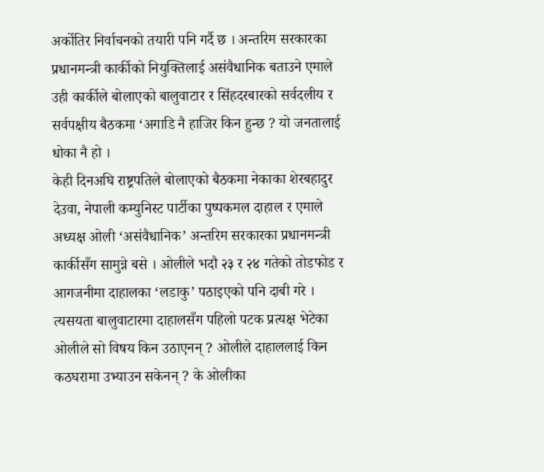अर्कोतिर निर्वाचनको तयारी पनि गर्दै छ । अन्तरिम सरकारका प्रधानमन्त्री कार्कीको नियुक्तिलाई असंवैधानिक बताउने एमाले उही कार्कीले बोलाएको बालुवाटार र सिंहदरबारको सर्वदलीय र सर्वपक्षीय बैठकमा ‘अगाडि नै हाजिर किन हुन्छ ? यो जनतालाई धोका नै हो ।
केही दिनअघि राष्ट्रपतिले बोलाएको बैठकमा नेकाका शेरबहादुर देउवा, नेपाली कम्युनिस्ट पार्टीका पुष्पकमल दाहाल र एमाले अध्यक्ष ओली ‘असंवैधानिक’ अन्तरिम सरकारका प्रधानमन्त्री कार्कीसँग सामुन्ने बसे । ओलीले भदौ २३ र २४ गतेको तोडफोड र आगजनीमा दाहालका ‘लडाकु’ पठाइएको पनि दाबी गरे । त्यसयता बालुवाटारमा दाहालसँग पहिलो पटक प्रत्यक्ष भेटेका ओलीले सो विषय किन उठाएनन् ? ओलीले दाहाललाई किन कठघरामा उभ्याउन सकेनन् ? के ओलीका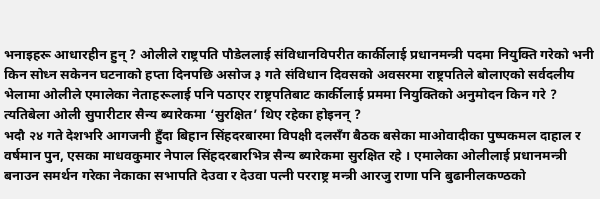भनाइहरू आधारहीन हुन् ? ओलीले राष्ट्रपति पौडेललाई संविधानविपरीत कार्कीलाई प्रधानमन्त्री पदमा नियुक्ति गरेको भनी किन सोध्न सकेनन घटनाको हप्ता दिनपछि असोज ३ गते संविधान दिवसको अवसरमा राष्ट्रपतिले बोलाएको सर्वदलीय भेलामा ओलीले एमालेका नेताहरूलाई पनि पठाएर राष्ट्रपतिबाट कार्कीलाई प्रममा नियुक्तिको अनुमोदन किन गरे ? त्यतिबेला ओली सुपारीटार सैन्य ब्यारेकमा ‘सुरक्षित’ थिए रहेका होइनन् ?
भदौ २४ गते देशभरि आगजनी हुँदा बिहान सिंहदरबारमा विपक्षी दलसँग बैठक बसेका माओवादीका पुष्पकमल दाहाल र वर्षमान पुन, एसका माधवकुमार नेपाल सिंहदरबारभित्र सैन्य ब्यारेकमा सुरक्षित रहे । एमालेका ओलीलाई प्रधानमन्त्री बनाउन समर्थन गरेका नेकाका सभापति देउवा र देउवा पत्नी परराष्ट्र मन्त्री आरजु राणा पनि बुढानीलकण्ठको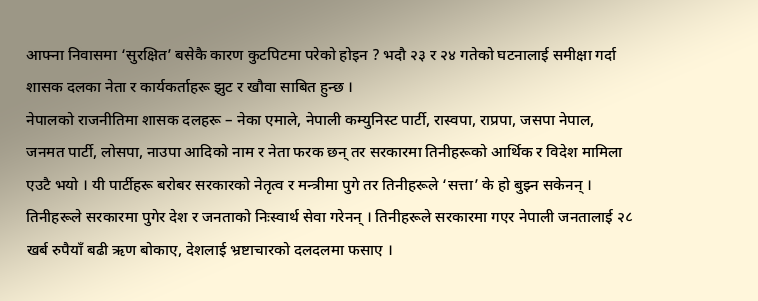आफ्ना निवासमा ‘सुरक्षित’ बसेकै कारण कुटपिटमा परेको होइन ? भदौ २३ र २४ गतेको घटनालाई समीक्षा गर्दा शासक दलका नेता र कार्यकर्ताहरू झुट र खौवा साबित हुन्छ ।
नेपालको राजनीतिमा शासक दलहरू – नेका एमाले, नेपाली कम्युनिस्ट पार्टी, रास्वपा, राप्रपा, जसपा नेपाल, जनमत पार्टी, लोसपा, नाउपा आदिको नाम र नेता फरक छन् तर सरकारमा तिनीहरूको आर्थिक र विदेश मामिला एउटै भयो । यी पार्टीहरू बरोबर सरकारको नेतृत्व र मन्त्रीमा पुगे तर तिनीहरूले ‘सत्ता’ के हो बुझ्न सकेनन् । तिनीहरूले सरकारमा पुगेर देश र जनताको निःस्वार्थ सेवा गरेनन् । तिनीहरूले सरकारमा गएर नेपाली जनतालाई २८ खर्ब रुपैयाँ बढी ऋण बोकाए, देशलाई भ्रष्टाचारको दलदलमा फसाए ।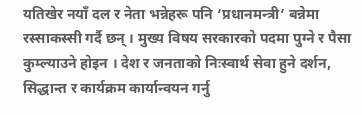यतिखेर नयाँ दल र नेता भन्नेहरू पनि ‘प्रधानमन्त्री’ बन्नेमा रस्साकस्सी गर्दै छन् । मुख्य विषय सरकारको पदमा पुग्ने र पैसा कुम्ल्याउने होइन । देश र जनताको निःस्वार्थ सेवा हुने दर्शन, सिद्धान्त र कार्यक्रम कार्यान्वयन गर्नु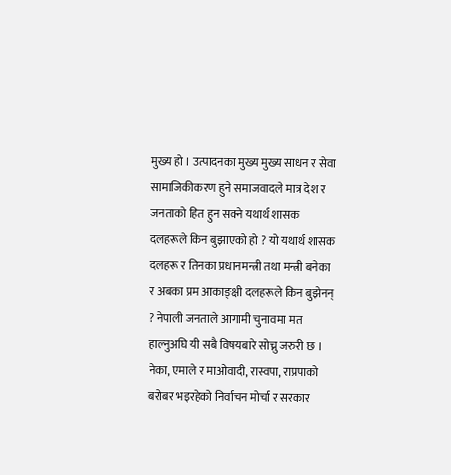मुख्य हो । उत्पादनका मुख्य मुख्य साधन र सेवा सामाजिकीकरण हुने समाजवादले मात्र देश र जनताको हित हुन सक्ने यथार्थ शासक दलहरूले किन बुझाएको हो ? यो यथार्थ शासक दलहरू र तिनका प्रधानमन्त्री तथा मन्त्री बनेका र अबका प्रम आकाङ्क्षी दलहरूले किन बुझेनन् ? नेपाली जनताले आगामी चुनावमा मत हाल्नुअघि यी सबै विषयबारे सोच्नु जरुरी छ । नेका, एमाले र माओवादी, रास्वपा, राप्रपाको बरोबर भइरहेको निर्वाचन मोर्चा र सरकार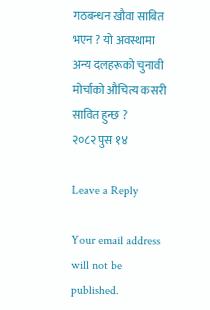गठबन्धन खौवा साबित भएन ? यो अवस्थामा अन्य दलहरूको चुनावी मोर्चाको औचित्य कसरी सावित हुन्छ ?
२०८२ पुस १४

Leave a Reply

Your email address will not be published.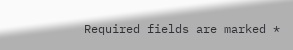Required fields are marked *